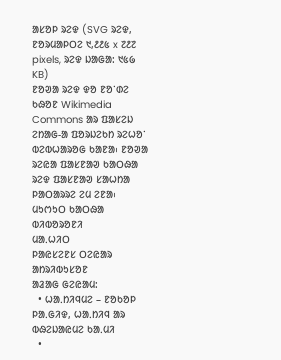ᱟᱥᱚᱞ ᱨᱮᱫ (SVG ᱨᱮᱫ, ᱱᱚᱨᱢᱟᱞᱛᱮ ᱑,᱒᱒᱕ x ᱗᱒᱗ pixels, ᱨᱮᱫ ᱡᱟᱜᱟ: ᱑᱕᱙ KB)
ᱱᱚᱣᱟ ᱨᱮᱫ ᱫᱚ ᱱᱚᱸᱰᱮ ᱠᱷᱚᱱ Wikimedia Commons ᱟᱨ ᱯᱟᱥᱮᱡ ᱮᱴᱟᱜ-ᱟ ᱯᱚᱨᱡᱮᱠᱴ ᱨᱮᱦᱚᱸ ᱵᱮᱵᱦᱟᱨᱚᱜ ᱠᱟᱱᱟ᱾ ᱱᱚᱣᱟ ᱨᱮᱭᱟ ᱯᱟᱥᱱᱟᱣ ᱠᱟᱛᱷᱟ ᱨᱮᱫ ᱯᱟᱥᱱᱟᱣ ᱥᱟᱦᱴᱟ ᱞᱟᱛᱟᱨᱨᱮ ᱮᱢ ᱮᱱᱟ᱾
ᱢᱩᱬᱩᱛ ᱠᱟᱛᱷᱟ
ᱵᱤᱵᱚᱨᱚᱱᱤ
ᱢᱟᱹᱦᱤᱛ
ᱞᱟᱭᱥᱮᱱᱥ ᱛᱮᱭᱟᱨ
ᱟᱴᱨᱤᱵᱩᱥᱚᱱ
ᱟᱲᱟᱜ ᱜᱮᱭᱟᱢ:
  • ᱦᱟᱹᱴᱤᱧᱢᱮ – ᱱᱚᱠᱚᱞ ᱞᱟᱹᱜᱤᱫ, ᱦᱟᱹᱴᱤᱧ ᱟᱨ ᱵᱷᱮᱡᱟᱭᱢᱮ ᱠᱟᱹᱢᱤ
  •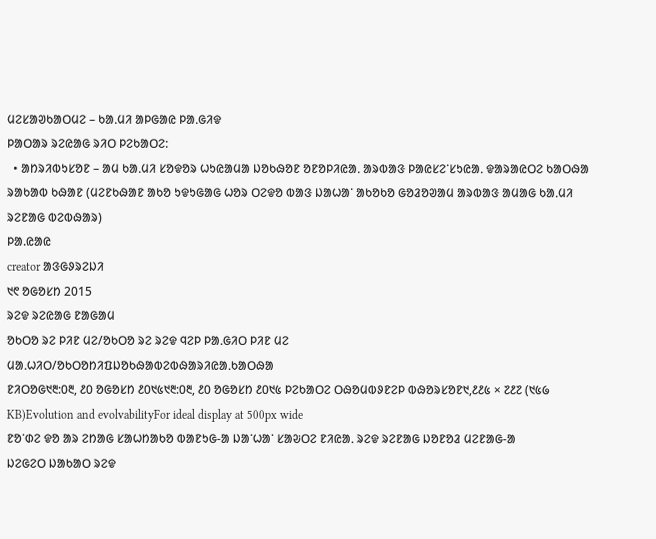ᱢᱮᱥᱟᱣᱠᱟᱛᱢᱮ – ᱠᱟᱹᱢᱤ ᱟᱞᱜᱟᱭ ᱞᱟᱹᱜᱤᱫ
ᱞᱟᱛᱟᱨ ᱨᱮᱭᱟᱜ ᱨᱤᱛ ᱞᱮᱠᱟᱛᱮ:
  • ᱟᱴᱨᱤᱵᱩᱥᱚᱱ – ᱟᱢ ᱠᱟᱹᱢᱤ ᱥᱚᱫᱚᱨ ᱦᱩᱭᱟᱢᱟ ᱡᱚᱠᱷᱚᱱ ᱚᱱᱚᱞᱤᱭᱟᱹ ᱟᱨᱵᱟᱝ ᱞᱟᱭᱥᱮᱸᱥᱩᱭᱟᱹ ᱫᱟᱨᱟᱭᱛᱮ ᱠᱟᱛᱷᱟ ᱨᱟᱠᱟᱵ ᱠᱷᱟᱱ (ᱢᱮᱱᱠᱷᱟᱱ ᱟᱠᱚ ᱩᱫᱩᱜᱟᱜ ᱦᱚᱨ ᱛᱮᱫᱚ ᱵᱟᱝ ᱡᱟᱦᱟᱸ ᱟᱠᱚᱠᱚ ᱜᱚᱲᱚᱣᱟᱢ ᱟᱨᱵᱟᱝ ᱟᱢᱟᱜ ᱠᱟᱹᱢᱤ ᱨᱮᱱᱟᱜ ᱵᱮᱵᱷᱟᱨ)
ᱞᱟ.ᱭᱟᱭ
creator ᱟᱝᱜᱽᱨᱮᱡᱤ
᱑᱖ ᱚᱜᱚᱥᱴ 2015
ᱨᱮᱫ ᱨᱮᱭᱟᱜ ᱱᱟᱜᱟᱢ
ᱚᱠᱛᱚ ᱨᱮ ᱞᱤᱱ ᱢᱮ/ᱚᱠᱛᱚ ᱨᱮ ᱨᱮᱫ ᱧᱮᱞ ᱞᱟᱹᱜᱤᱛ ᱞᱤᱱ ᱢᱮ
ᱢᱟᱹᱦᱤᱛ/ᱚᱠᱛᱚᱴᱤᱯᱡᱚᱠᱷᱟᱵᱮᱵᱷᱟᱨᱤᱭᱟᱹᱠᱟᱛᱷᱟ
ᱱᱤᱛᱚᱜ᱑᱓:᱐᱓, ᱒᱐ ᱚᱜᱚᱥᱴ ᱒᱐᱑᱕᱑᱓:᱐᱓, ᱒᱐ ᱚᱜᱚᱥᱴ ᱒᱐᱑᱕ ᱞᱮᱠᱟᱛᱮ ᱛᱷᱚᱢᱵᱽᱱᱮᱞ ᱵᱷᱚᱨᱥᱚᱱ᱑,᱒᱒᱕ × ᱗᱒᱗ (᱑᱕᱙ KB)Evolution and evolvabilityFor ideal display at 500px wide
ᱱᱚᱸᱰᱮ ᱫᱚ ᱟᱨ ᱮᱴᱟᱜ ᱥᱟᱦᱴᱟᱠᱚ ᱵᱟᱱᱩᱜ-ᱟ ᱡᱟᱸᱦᱟᱸ ᱥᱟᱶᱛᱮ ᱱᱤᱭᱟᱹ ᱨᱮᱫ ᱨᱮᱱᱟᱜ ᱡᱚᱱᱚᱲ ᱢᱮᱱᱟᱜ-ᱟ
ᱡᱮᱜᱮᱛ ᱡᱟᱠᱟᱛ ᱨᱮᱫ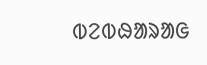ᱵᱮᱵᱷᱟᱨᱟᱜ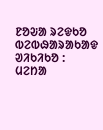ᱱᱚᱶᱟ ᱨᱮᱫᱠᱚ ᱵᱮᱵᱷᱟᱨᱟᱠᱟᱫ ᱣᱤᱠᱤᱠᱚ :
ᱢᱮᱴᱟ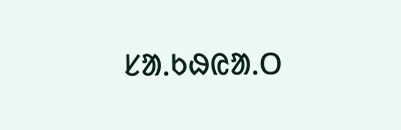ᱥᱟᱹᱠᱷᱭᱟᱹᱛ